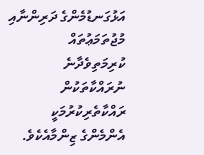އަޅުގަނޑުމެންގެ ދަރިންނާއި މުޖުތަމަޢުތައް ކުރިމަތިވެދާނެ ނުރައްކާތަކުން ރައްކާތެރިކުރުމަކީ އެންމެންގެ ޒިންމާއެކެވެ.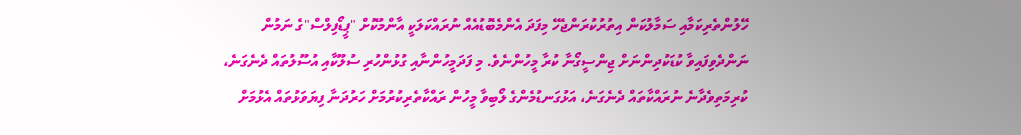ހޭލުންތެރިކަމާއި ސަމާލުކަން އިތުރުކުރަންޖެހޭ މިފަދަ އެންމެބޮޑުއެއް ނުރައްކަލަކީ އާންމުކޮށް "ޕީޑޯފިލްސް"ގެ ނަމުން ނަންދެވިފައިވާ ކުޑަކުދިންނަށް ޖިންސީގޯނާ ކުރާ މީހުންނެވެ. މި ފަދަމީހުންނާއި ގުޅުންހުރި ސުލޫކާއި އުސޫލުތައް ދެނެގަނެ، ކުރިމަތިވެދާނެ ނުރައްކާތައް ދެނެގަނެ، އަޅުގަނޑުމެންގެ ލޯބިވާ މީހުން ރައްކާތެރިކުރުމަށް ހަރުދަނާ ފިޔަވަޅުތައް އެޅުމަށް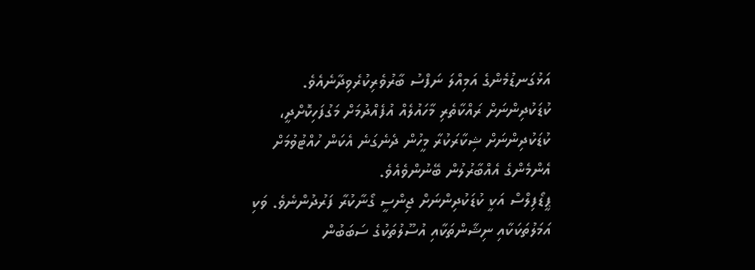އަޅުގަނޑުމެންގެ އަމިއްލަ ނަފްސު ބާރުވެރިކުރެވިދާނެއެވެ. ކުޑަކުދިންނަށް ރައްކާތެރި މާހައުލެއް އުފެއްދުމަށް މަގުފަހިކޮށްދީ، ކުޑަކުދިންނަށް ޝިކާރަކުރާ މީހުން ދެނެގަނެ އެކަން ހުއްޓުވުމަށް އެންމެންގެ އެއްބާރުލުން ބޭނުންވެއެވެ.
ޕީޑޯފިލްސް އަކީ ކުޑަކުދިންނަށް ޖިންސީ ގޯނާކުރާ ފަރުދުންނެވެ. ވަކި އަމަލުތަކަކާއި ނިޝާންތަކާއި އުސޫލުތަކުގެ ސަބަބުން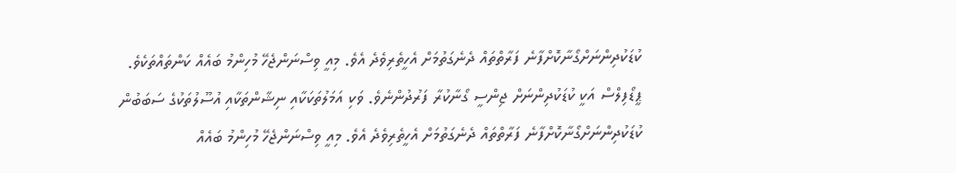ކުޑަކުދިންނަށްގޯނާކޮށްފާނެ ފަރާތްތައް ދެނެގަތުމަށް އެހީތެރިވެދެ އެވެ. މިއީ ވިސްނަންޖެހޭ މުހިންމު ބައެއް ކަންތައްތަކެވެ.
ޕީޑޯފިލްސް އަކީ ކުޑަކުދިންނަށް ޖިންސީ ގޯނާކުރާ ފަރުދުންނެވެ. ވަކި އަމަލުތަކަކާއި ނިޝާންތަކާއި އުސޫލުތަކުގެ ސަބަބުން ކުޑަކުދިންނަށްގޯނާކޮށްފާނެ ފަރާތްތައް ދެނެގަތުމަށް އެހީތެރިވެދެ އެވެ. މިއީ ވިސްނަންޖެހޭ މުހިންމު ބައެއް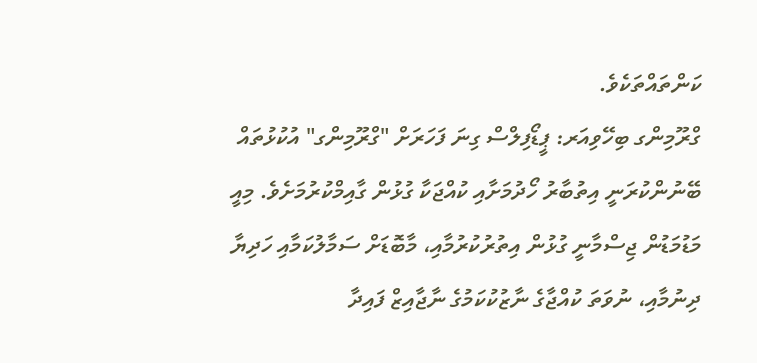ކަންތައްތަކެވެ.
ގްރޫމިންގ ބިހޭވިއަރ: ޕީޑޯފިލްސް ގިނަ ފަހަރަށް "ގްރޫމިންގ" އުކުޅުތައް ބޭނުންކުރަނީ އިތުބާރު ހޯދުމަށާއި ކުއްޖަކާ ގުޅުން ގާއިމްކުރުމަށެވެ. މިއީ މަޑުމަޑުން ޖިސްމާނީ ގުޅުން އިތުރުކުރުމާއި، މާބޮޑަށް ސަމާލުކަމާއި ހަދިޔާ ދިނުމާއި، ނުވަތަ ކުއްޖާގެ ނާޒުކުކަމުގެ ނާޖާއިޒް ފައިދާ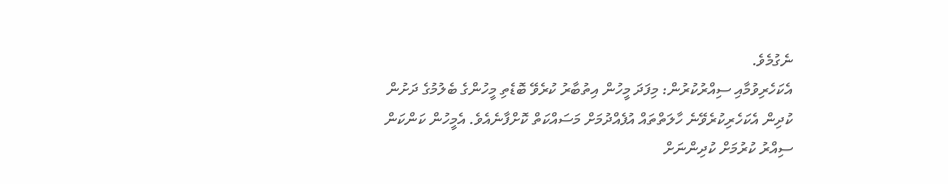ނެގުމެވެ.
އެކަހެރިވުމާއި ސިއްރުކުރުން: މިފަދަ މީހުން އިތުބާރު ކުރެވޭ ބޮޑެތި މީހުންގެ ބެލުމުގެ ދަށުން ކުދިން އެކަހެރިކުރެވޭނެ ހާލަތްތައް އުފެއްދުމަށް މަސައްކަތް ކޮށްފާނެއެވެ. އެމީހުން ކަންކަން ސިއްރު ކުރުމަށް ކުދިންނަށް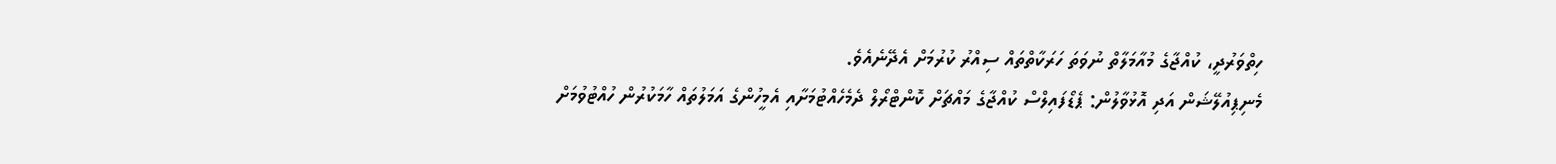ހިތްވަރުދީ، ކުއްޖާގެ މުއާމަލާތް ނުވަތަ ހަރަކާތްތައް ސިއްރު ކުރުމަށް އެދޭނެއެވެ.
މެނިޕިއުލޭޝަން އަދި އޮޅުވާލުން: ޕެޑޯފައިލްސް ކުއްޖާގެ މައްޗަށް ކޮންޓްރޯލް ދެމެހެއްޓުމަށާއި އެމީހުންގެ އަމަލުތައް ހާމަކުރުން ހުއްޓުވުމަށް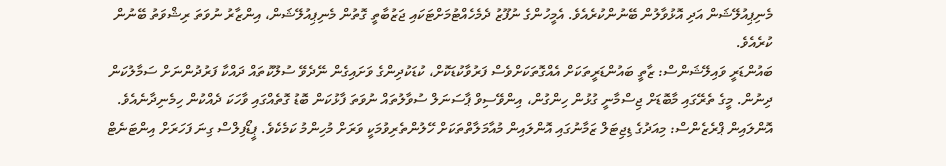މެނިޕިއުލޭޝަން އަދި އޮޅުވާލުން ބޭނުންކުރެއެވެ. އެމީހުންގެ ނުފޫޒު ދެމެހެއްޓުމަށްޓަކައި ޖަޒުބާތީ ގޮތުން މެނިޕިއުލޭޝަން، އިންޒާރު ނުވަތަ ރިޝްވަތު ބޭނުން ކުރެއެވެ.
ބައުންޑަރީ ވައިލޭޝަންސް: ޒާތީ ބައުންޑަރީތަކަށް އެއްގޮތަކަށްވެސް ފަރުވާކުޑަކޮށް، ކުޑަކުދިންގެ ވަށައިގެން ނޭދެވޭ ސުލޫކުތައް ދައްކާ ފަރުދުންނަށް ސަމާލުކަން ދިނުން. މީގެ ތެރޭގައި މާބޮޑަށް ޖިސްމާނީ ގުޅުން ހިންގުން، އިންވޭސިވް ޕާސަނަލް ސުވާލުތައް ނުވަތަ ފާޅުކަން ބޮޑު ގޮތެއްގައި ވާހަކަ ދެއްކުން ހިމެނިދާނެއެވެ.
އޮންލައިން ޕްރެޒެންސް: މިއަދުގެ ޑިޖިޓަލް ޒަމާނުގައި އޮންލައިން މުއާމަލާތްތަކަށް ހޭލުންތެރިވުމަކީ ވަރަށް މުހިންމު ކަމެކެވެ. ޕީޑޯފިލްސް ގިނަ ފަހަރަށް އިންޓަނެޓް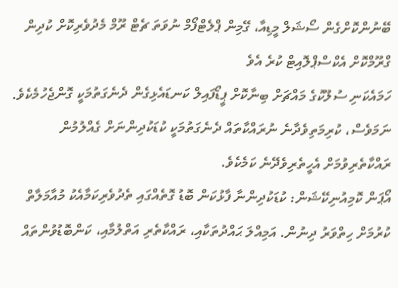ބޭނުންކޮށްގެން ސޯޝަލް މީޑިއާ، ގޭމިން ޕްލެޓްފޯމް ނުވަތަ ޗެޓް ރޫމް މެދުވެރިކޮށް ކުދިން ގްރޫމްކޮށް އެކްސްޕްލޮއިޓް ކުރެ އެވެ
ހަމައެކަނި ސުލޫކުގެ މައްޗަށް ބިނާކޮށް ޕީޑޯފައިލް ކަނޑައެޅިގެން ދެނެގަތުމަކީ ގޮންޖެހުމެކެވެ. ނަމަވެސް، ކުރިމަތިވެދާނެ ނުރައްކާތައް ދެނެގަތުމަކީ ކުޑަކުދިންނަށް ގެއްލުމުން ރައްކާތެރިވުމަށް އެހީތެރިވެދޭނެ ކަމެކެވެ.
އޯޕަން ކޮމިއުނިކޭޝަން: ކުޑަކުދިންނާ ފާޅުކަން ބޮޑު ގޮތެއްގައި ތެދުވެރިކަމާއެކު މުއާމަލާތް ކުރުމަށް ހިތްވަރު ދިނުން. އަމިއްލަ ޙައްދުތަކާއި، ރައްކާތެރި އަތްލުމާއި، ކަންބޮޑުވުންތައް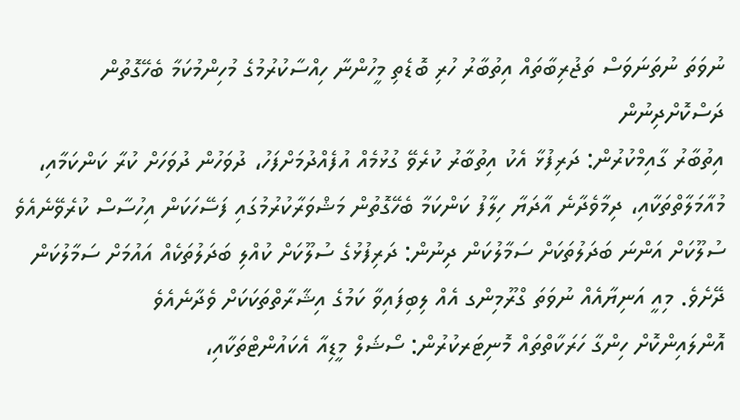ނުވަތަ ނުތަނަވަސް ތަޖުރިބާތައް އިތުބާރު ހުރި ބޮޑެތި މީހުންނާ ހިއްސާކުރުމުގެ މުހިންމުކަމާ ބެހޭގޮތުން ދަސްކޮށްދިނުން
އިތުބާރު ގާއިމްކުރުން: ދަރިފުޅާ އެކު އިތުބާރު ކުރެވޭ ގުޅުމެއް އުފެއްދުމަށްފަހު، ދުވަހުން ދުވަހަށް ކުރާ ކަންކަމާއި، މުއާމަލާތްތަކާއި، ދިމާވެދާނެ އާދަޔާ ހިލާފު ކަންކަމާ ބެހޭގޮތުން މަޝްވަރާކުރުމުގައި ފަސޭހަކަން އިހުސާސް ކުރެވޭނެއެވެ
ސުލޫކަށް އަންނަ ބަދަލުތަކަށް ސަމާލުކަން ދިނުން: ދަރިފުޅުގެ ސުލޫކަށް ކުއްލި ބަދަލުތަކެއް އައުމަށް ސަމާލުކަން ދޭށެވެ. މިއީ އަނިޔާއެއް ނުވަތަ ގްރޫމިންގ އެއް ލިބިފައިވާ ކަމުގެ އިޝާރާތްތަކަކަށް ވެދާނެއެވެ
އޮންލައިންކޮށް ހިންގާ ހަރަކާތްތައް މޮނިޓަރކުރުން: ސޯޝަލް މީޑިއާ އެކައުންޓްތަކާއި،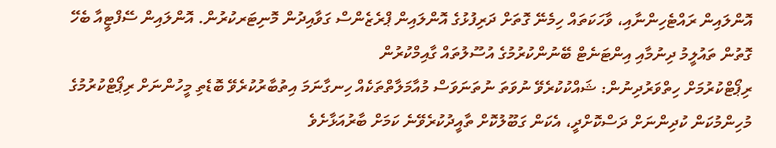އޮންލައިން ރައްޓެހިންނާއި، ވާހަކަތައް ހިމެނޭ ގޮތަށް ދަރިފުޅުގެ އޮންލައިން ޕްރެޒެންސް ގަވާއިދުން މޮނިޓަރކުރުން. އޮންލައިން ސޭފްޓީއާ ބެހޭ ގޮތުން ތައުލީމު ދިނުމާއި އިންޓަނެޓް ބޭނުންކުރުމުގެ އުސޫލުތައް ގާއިމްކުރުން
ރިޕޯޓްކުރުމަށް ހިތްވަރުދިނުން: ޝައްކުކުރެވޭ ނުވަތަ ނުތަނަވަސް މުއާމަލާތްތަކެއް ހިނގާނަމަ އިތުބާރުކުރެވޭ ބޮޑެތި މީހުންނަށް ރިޕޯޓްކުރުމުގެ މުހިންމުކަން ކުދިންނަށް ދަސްކޮށްދީ، އެކަން ގަބޫލުކޮށް ތާއީދުކުރެވޭނެ ކަމަށް ބާރުއަޅާށެވެ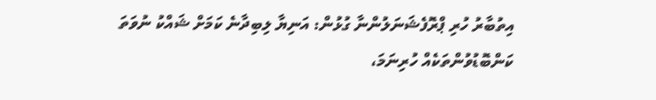އިތުބާރު ހުރި ޕްރޮފެޝަނަލުންނާ ގުޅުން: އަނިޔާ ލިބިދާނެ ކަމަށް ޝައްކު ނުވަތަ ކަންބޮޑުވުންތަކެއް ހުރިނަމަ،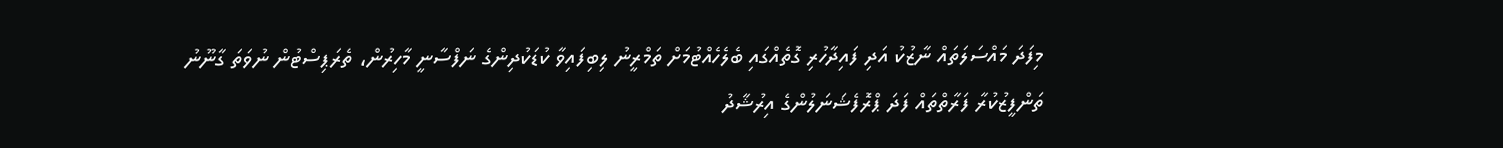މިފަދަ މައްސަލަތައް ނާޒުކު އަދި ފައިދާހުރި ގޮތެއްގައި ބެލެހެއްޓުމަށް ތަމްރީނު ލިބިފައިވާ ކުޑަކުދިންގެ ނަފްސާނީ މާހިރުން، ތެރަޕިސްޓުން ނުވަތަ ގާނޫނު ތަންފީޒުކުރާ ފަރާތްތައް ފަދަ ޕްރޮފެޝަނަލުންގެ އިރުޝާދު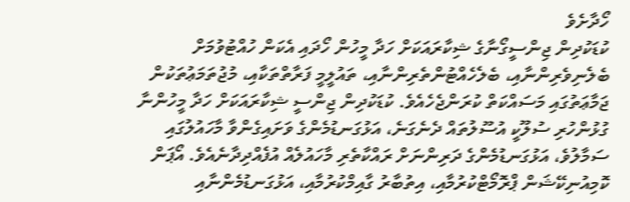ހޯދާށެވެ
ކުޑަކުދިން ޖިންސީގޯނާގެ ޝިކާރައަކަށް ހަދާ މީހުން ހޯދައި އެކަން ހުއްޓުވުމަށް ބެލެނިވެރިންނާއި، ބެލެހެއްޓުންތެރިންނާއި، ތައުލީމީ ފަރާތްތަކާއި، މުޖުތަމަޢުތަކުން ޖަމާޢަތުގައި މަސައްކަތް ކުރަންޖެހެއެވެ. ކުޑަކުދިން ޖިންސީ ޝިކާރައަކަށް ހަދާ މީހުންނާ ގުޅުންހުރި ސުލޫކީ އުސޫލުތައް ދެނެގަނެ، އަޅުގަނޑުމެންގެ ވަށައިގެންވާ މާހައުލުގައި ސަމާލުވެ، އަޅުގަނޑުމެންގެ ދަރިންނަށް ރައްކާތެރި މާހައުލެއް އުފެއްދިދާނެއެވެ. އޯޕަން ކޮމިއުނިކޭޝަން ޕްރޮމޯޓްކުރުމާއި، އިތުބާރު ގާއިމްކުރުމާއި، އަޅުގަނޑުމެންނާއި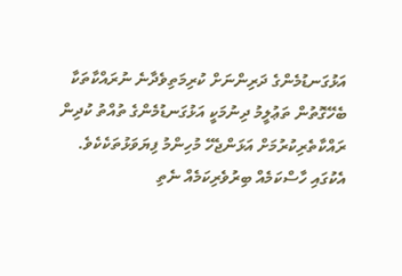އަޅުގަނޑުމެންގެ ދަރިންނަށް ކުރިމަތިވެދާނެ ނުރައްކާތަކާ ބެހޭގޮތުން ތަޢުލީމު ދިނުމަކީ އަޅުގަނޑުމެންގެ ތުއްތު ކުދިން ރައްކާތެރިކުރުމަށް އަޅަންޖެހޭ މުހިންމު ފިޔަވަޅުތަކެކެވެ. އެކުގައި ހާސްކަމެއް ބިރުވެރިކަމެއް ނެތި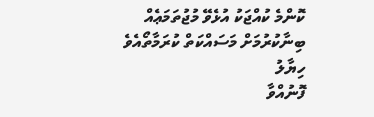ކޮންމެ ކުއްޖަކު އުޅެވޭ މުޖުތަމަޢެއް ބިނާކުރުމަށް މަސައްކަތް ކުރަމާތޯއެވެ
ހިޔާލު
ފޮނުއްވާ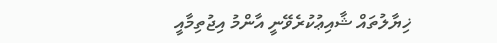ޚިޔާލުތައް ޝާއިޢުކުރެވޭނީ އާންމު އިޖުތިމާއީ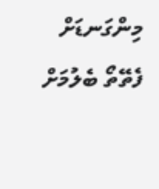މިންގަނޑަށް ފެތޭތޯ ބެލުމަށް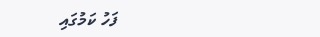ފަހު ކަމުގައި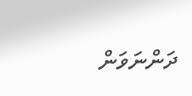ދަންނަވަން